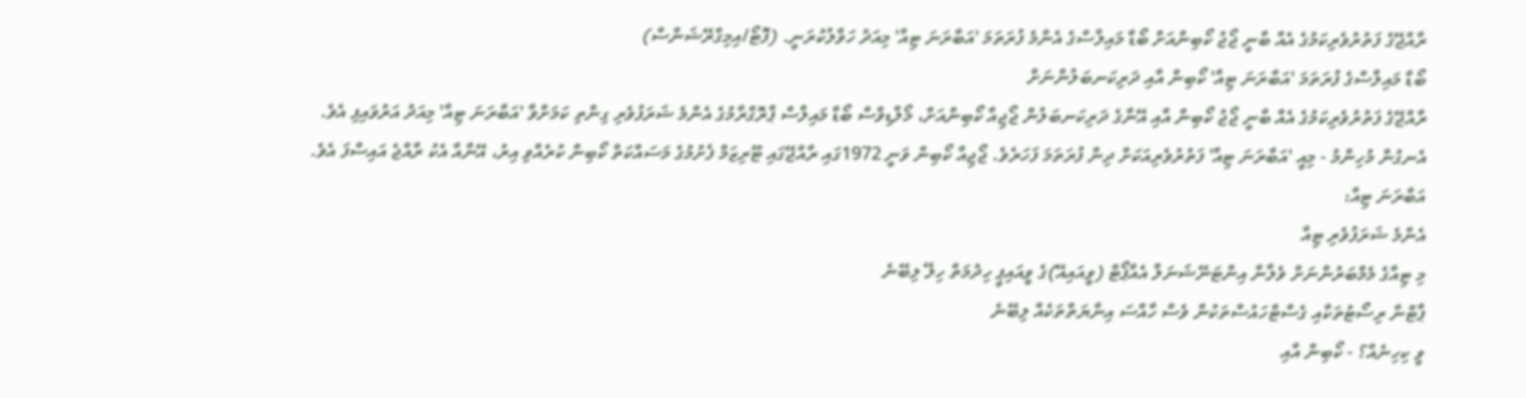ރާއްޖޭގެ ފަތުރުވެރިކަމުގެ އެއް ބާނީ ޖޯޖު ކޯބިންއަށް ބޯޑާ މައިލްސްގެ އެންމެ ފުރަތަމަ 'އަބާރަނަ ޓިއާ' މިއަދު ހަވާލުކުރަނީ. (ފޮޓޯ/އިމިގްރޭޝަންސް)
ބޯޑާ މައިލްސްގެ ފުރަތަމަ 'އަބާރަނަ ޓިއާ' ކޯބިން އާއި ދަރިކަނބަލުންނަށް
ރާއްޖޭގެ ފަތުރުވެރިކަމުގެ އެއް ބާނީ ޖޯޖު ކޯބިން އާއި އޭނާގެ ދަރިކަނބަލުން ޖޯޖިއާ ކޯބިންއަށް، މޯލްޑިވްސް ބޯޑާ މައިލްސް ޕްރޮގްރާމުގެ އެންމެ ޝަރަފުވެރި ގިންތި ކަމަށްވާ 'އަބާރަނަ ޓިއާ' މިއަދު އަރުވައިފި އެވެ.
އެނގުން މުހިންމު - މިއީ 'އަބާރަނަ ޓިއާ' ފަތުރުވެރިއަކަށް ދިން ފުރަތަމަ ފަހަރެވެ. ޖޯޖިއާ ކޯބިން ވަނީ 1972ގައި ރާއްޖޭގައި ޓޫރިޒަމް ފެށުމުގެ މަސައްކަތް ކޯބިން ކުރެއްވި އިރު، އޭނާއާ އެކު ރާއްޖެ އައިސްފަ އެވެ.
އަބާރަނަ ޓިއާ:
އެންމެ ޝަރަފުވެރި ޓިއާ
މި ޓިއާގެ މެމްބަރުންނަށް ވެލާނާ އިންޓަނޭޝަނަލް އެއާޕޯޓް (ވީއައިއޭ)ގެ ވީއައިޕީ ހިދުމަތް ހިލޭ ލިބޭނެ
ޕާޓްނާ ރިސޯޓުތަކާއި ގެސްޓްހައުސްތަކުން ވެސް ހާއްސަ އިނާޔަތްތަކެއް ލިބޭނެ
ވީ ކިހިނެއް؟ - ކޯބިން އާއި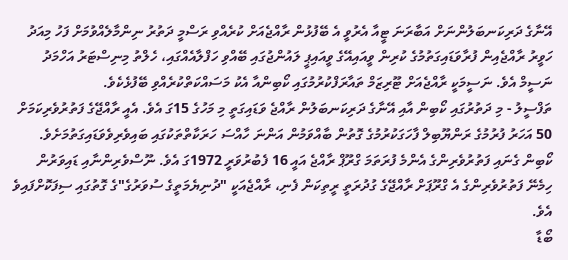އޭނާގެ ދަރިކަނބަލުންނަށް އަބާރަނަ ޓީއާ އެރުވީ އެ ބޭފުޅުން ރާއްޖެއަށް ކުރެއްވި ރަސްމީ ދަތުރު ނިންމާލެއްވުމަށް ފަހު މިއަދު ހަވީރު ރާއްޖެއިން ފުރާވަޑައިގަތުމުގެ ކުރިން ވީއައިއޭގެ ވީއައިޕީ ލައުންޖުގައި ބޭއްވި ހަފްލާއެއްގައި، ހެލްތު މިނިސްޓަރު އަހްމަދު ނަސީމް އެވެ. ނަސީމަކީ ރާއްޖެއަށް ޓޫރިޒަމް ތައާރަފްކުރުމުގައި ކޯބިންއާ އެކު މަސައްކަތްކުރެއްވި ބޭފުޅެކެވެ.
ތަފްސީލު - މި ދަތުރުގައި ކޯބިން އާއި އޭނާގެ ދަރިކަނބަލުން ރާއްޖެ ވަޑައިގަތީ މި މަހުގެ 15ގަ އެވެ. އެއީ ރާއްޖޭގެ ފަތުރުވެރިކަމަށް 50 އަހަރު ފުރުމުގެ ރަންޔޫބިލް ފާހަގަކުރުމުގެ ގޮތުން ބާއްވަމުން އަންނަ ހާއްސަ ހަރަކާތްތަކުގައި ބައިވެރިވެވަޑައިގަތުމަށެވެ.
ކޯބިން ގެނައި ފަތުރުވެރިންގެ އެންމެ ފުރަތަމަ ގްރޫޕް ރާއްޖެ އައީ 16 ފެބުރުވަރީ 1972ގަ އެވެ. ނޫސްވެރިންނާއި ޑައިވަރުން ހިމެނޭ ފަތުރުވެރިންގެ އެ ގްރޫޕަށް ރާއްޖޭގެ ގުދުރަތީ ރީތިކަން ފެނި، ރާއްޖެއަކީ "ދުނިޔެމަތީގެ ސުވަރުގެ"ގެ ގޮތުގައި ސިފަކޮށްފައިވެ އެވެ.
ބޯޑާ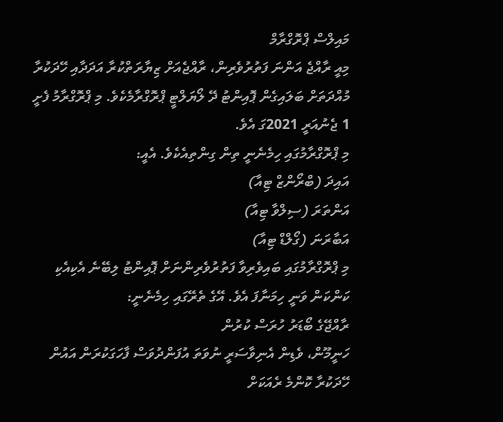މައިލްސް ޕްރޮގްރާމް
މިއީ ރާއްޖެ އަންނަ ފަތުރުވެރިން، ރާއްޖެއަށް ޒިޔާރަތްކުރާ އަދަދާއި ހޭދަކުރާ މުއްދަތަށް ބަލައިގެން ޕޮއިންޓު ދޭ ލޯޔަލްޓީ ޕްރޮގްރާމެކެވެ. މި ޕްރޮގްރާމު ފެށީ 1 ޖެނުއަރީ 2021ގަ އެވެ.
މި ޕްރޮގްރާމުގައި ހިމެނެނީ ތިން ގިންތިއެކެވެ. އެއީ:
އައިދަ (ބްރޯންޒް ޓިއާ)
އަންތަރަ (ސިލްވާ ޓިއާ)
އަބާރަނަ (ގޯލްޑް ޓިއާ)
މި ޕްރޮގްރާމުގައި ބައިވެރިވާ ފަތުރުވެރިންނަށް ޕޮއިންޓު ލިބޭނެ އެކިއެކި ކަންކަން ވަނީ ހިމަނާފަ އެވެ. އޭގެ ތެރޭގައި ހިމެނެނީ:
ރާއްޖޭގެ ބޯޑަރު ހުރަސް ކުރުން
ހަނީމޫން، ވެޑިން އެނިވާސަރީ ނުވަތަ އުފަންދުވަސް ފާހަގަކުރަން އައުން
ހޭދަކުރާ ކޮންމެ ރެއަކަށް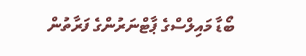ބޯޑާ މައިލްސްގެ ޕާޓްނަރުންގެ ފަރާތުން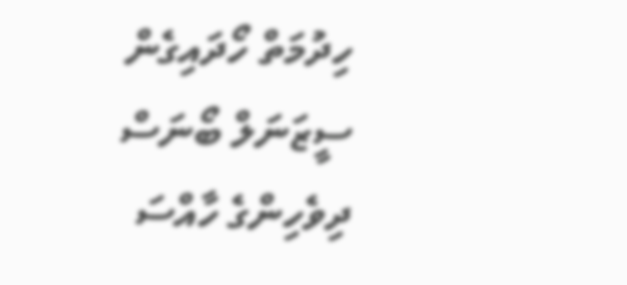ހިދުމަތް ހޯދައިގެން
ސީޒަނަލް ބޯނަސް
ދިވެހިންގެ ހާއްސަ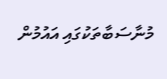މުނާސަބާތަކުގައި އައުމުން